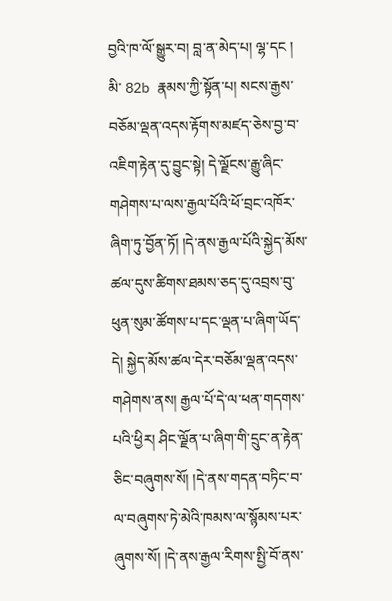བྱའི་ཁ་ལོ་སྒྱུར་བ། བླ་ན་མེད་པ། ལྷ་དང ། མི་ 82b རྣམས་ཀྱི་སྟོན་པ། སངས་རྒྱས་བཅོམ་ལྡན་འདས་རྟོགས་མཛད་ཅེས་བྱ་བ་འཇིག་རྟེན་དུ་བྱུང་སྟེ། དེ་ལྗོངས་རྒྱུ་ཞིང་གཤེགས་པ་ལས་རྒྱལ་པོའི་ཕོ་བྲང་འཁོར་ཞིག་ཏུ་བྱོན་ཏོ། །དེ་ནས་རྒྱལ་པོའི་སྐྱེད་མོས་ཚལ་དུས་ཚིགས་ཐམས་ཅད་དུ་འབྲས་བུ་ཕུན་སུམ་ཚོགས་པ་དང་ལྡན་པ་ཞིག་ཡོད་དེ། སྐྱེད་མོས་ཚལ་དེར་བཅོམ་ལྡན་འདས་གཤེགས་ནས། རྒྱལ་པོ་དེ་ལ་ཕན་གདགས་པའི་ཕྱིར། ཤིང་ལྗོན་པ་ཞིག་གི་དྲུང་ན་རྟེན་ཅིང་བཞུགས་སོ། །དེ་ནས་གདན་བཏིང་བ་ལ་བཞུགས་ཏེ་མེའི་ཁམས་ལ་སྙོམས་པར་ཞུགས་སོ། །དེ་ནས་རྒྱལ་རིགས་སྤྱི་བོ་ནས་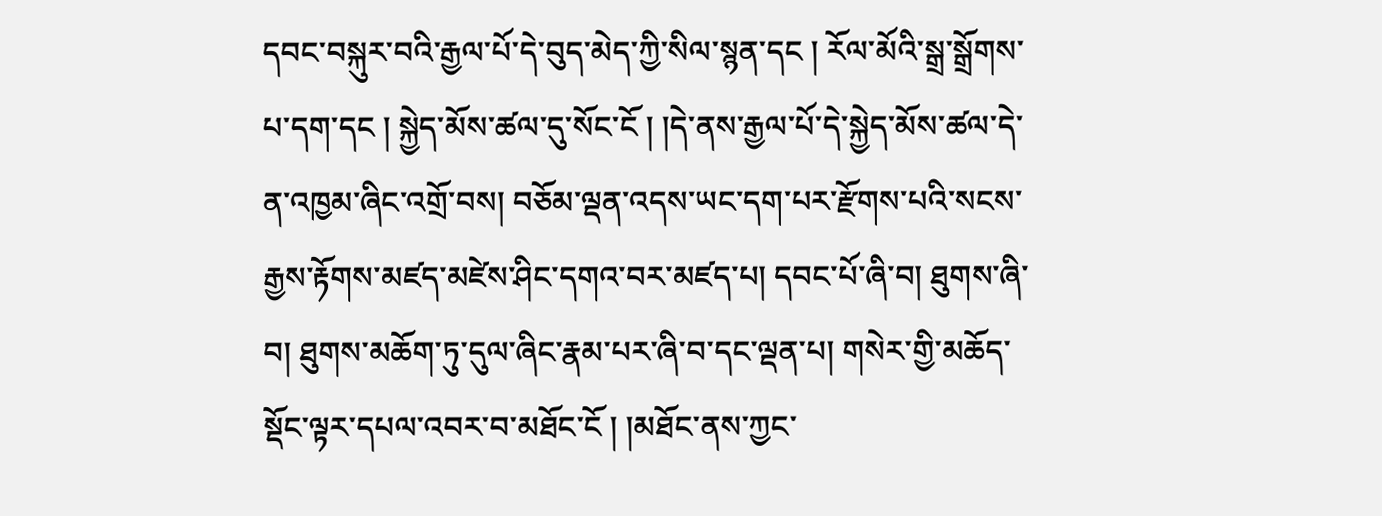དབང་བསྐུར་བའི་རྒྱལ་པོ་དེ་བུད་མེད་ཀྱི་སིལ་སྙན་དང ། རོལ་མོའི་སྒྲ་སྒྲོགས་པ་དག་དང ། སྐྱེད་མོས་ཚལ་དུ་སོང་ངོ ། །དེ་ནས་རྒྱལ་པོ་དེ་སྐྱེད་མོས་ཚལ་དེ་ན་འཁྱམ་ཞིང་འགྲོ་བས། བཅོམ་ལྡན་འདས་ཡང་དག་པར་རྫོགས་པའི་སངས་རྒྱས་རྟོགས་མཛད་མཛེས་ཤིང་དགའ་བར་མཛད་པ། དབང་པོ་ཞི་བ། ཐུགས་ཞི་བ། ཐུགས་མཆོག་ཏུ་དུལ་ཞིང་རྣམ་པར་ཞི་བ་དང་ལྡན་པ། གསེར་གྱི་མཆོད་སྡོང་ལྟར་དཔལ་འབར་བ་མཐོང་ངོ ། །མཐོང་ནས་ཀྱང་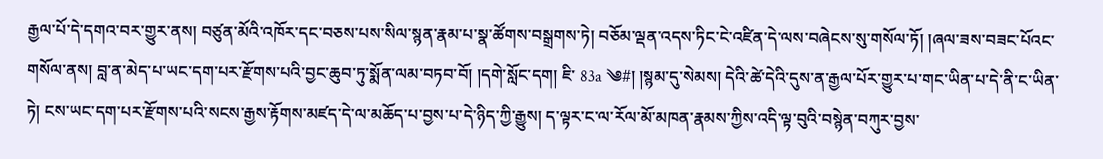རྒྱལ་པོ་དེ་དགའ་བར་གྱུར་ནས། བཙུན་མོའི་འཁོར་དང་བཅས་པས་སིལ་སྙན་རྣམ་པ་སྣ་ཚོགས་བསྒྲགས་ཏེ། བཅོམ་ལྡན་འདས་ཏིང་ངེ་འཛིན་དེ་ལས་བཞེངས་སུ་གསོལ་ཏོ། །ཞལ་ཟས་བཟང་པོའང་གསོལ་ནས། བླ་ན་མེད་པ་ཡང་དག་པར་རྫོགས་པའི་བྱང་ཆུབ་ཏུ་སྨོན་ལམ་བཏབ་བོ། །དགེ་སློང་དག། ཇི་ 83a ༄#། །སྙམ་དུ་སེམས། དེའི་ཚེ་དེའི་དུས་ན་རྒྱལ་པོར་གྱུར་པ་གང་ཡིན་པ་དེ་ནི་ང་ཡིན་ཏེ། ངས་ཡང་དག་པར་རྫོགས་པའི་སངས་རྒྱས་རྟོགས་མཛད་དེ་ལ་མཆོད་པ་བྱས་པ་དེ་ཉིད་ཀྱི་རྒྱུས། ད་ལྟར་ང་ལ་རོལ་མོ་མཁན་རྣམས་ཀྱིས་འདི་ལྟ་བུའི་བསྙེན་བཀུར་བྱས་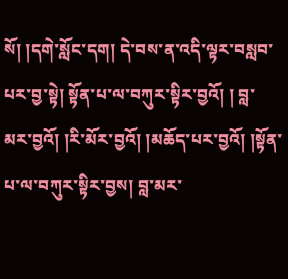སོ། །དགེ་སློང་དག། དེ་བས་ན་འདི་ལྟར་བསླབ་པར་བྱ་སྟེ། སྟོན་པ་ལ་བཀུར་སྟིར་བྱའོ། ། བླ་མར་བྱའོ། །རི་མོར་བྱའོ། །མཆོད་པར་བྱའོ། །སྟོན་པ་ལ་བཀུར་སྟིར་བྱས། བླ་མར་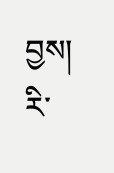བྱས། རི་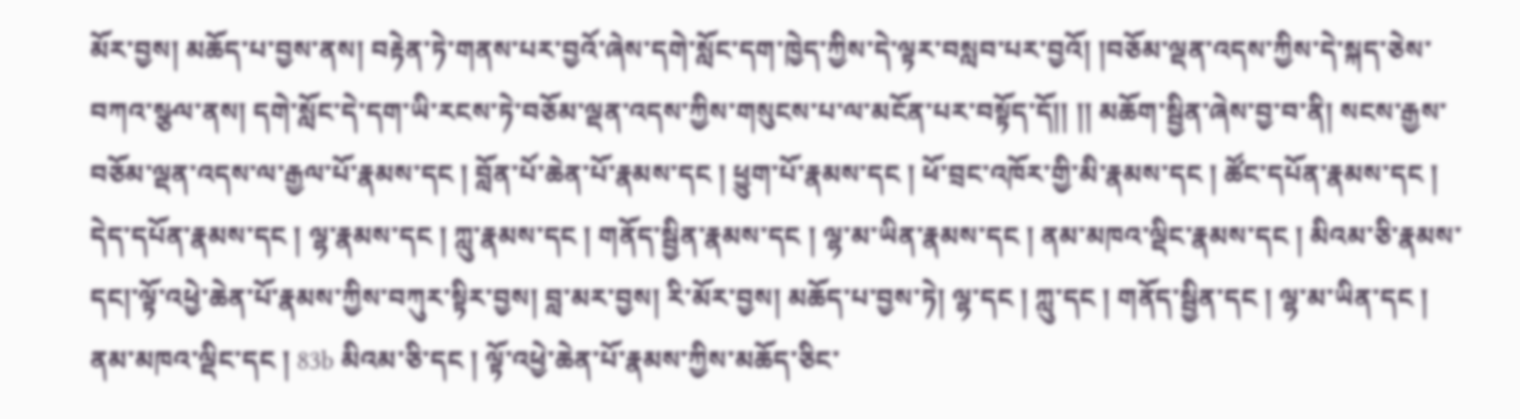མོར་བྱས། མཆོད་པ་བྱས་ནས། བརྟེན་ཏེ་གནས་པར་བྱའོ་ཞེས་དགེ་སློང་དག་ཁྱེད་ཀྱིས་དེ་ལྟར་བསླབ་པར་བྱའོ། །བཅོམ་ལྡན་འདས་ཀྱིས་དེ་སྐད་ཅེས་བཀའ་སྩལ་ནས། དགེ་སློང་དེ་དག་ཡི་རངས་ཏེ་བཅོམ་ལྡན་འདས་ཀྱིས་གསུངས་པ་ལ་མངོན་པར་བསྟོད་དོ།། །། མཆོག་སྦྱིན་ཞེས་བྱ་བ་ནི། སངས་རྒྱས་བཅོམ་ལྡན་འདས་ལ་རྒྱལ་པོ་རྣམས་དང ། བློན་པོ་ཆེན་པོ་རྣམས་དང ། ཕྱུག་པོ་རྣམས་དང ། ཕོ་བྲང་འཁོར་གྱི་མི་རྣམས་དང ། ཚོང་དཔོན་རྣམས་དང ། དེད་དཔོན་རྣམས་དང ། ལྷ་རྣམས་དང ། ཀླུ་རྣམས་དང ། གནོད་སྦྱིན་རྣམས་དང ། ལྷ་མ་ཡིན་རྣམས་དང ། ནམ་མཁའ་ལྡིང་རྣམས་དང ། མིའམ་ཅི་རྣམས་དང།་ལྟོ་འཕྱེ་ཆེན་པོ་རྣམས་ཀྱིས་བཀུར་སྟིར་བྱས། བླ་མར་བྱས། རི་མོར་བྱས། མཆོད་པ་བྱས་ཏེ། ལྷ་དང ། ཀླུ་དང ། གནོད་སྦྱིན་དང ། ལྷ་མ་ཡིན་དང ། ནམ་མཁའ་ལྡིང་དང ། 83b མིའམ་ཅི་དང ། ལྟོ་འཕྱེ་ཆེན་པོ་རྣམས་ཀྱིས་མཆོད་ཅིང་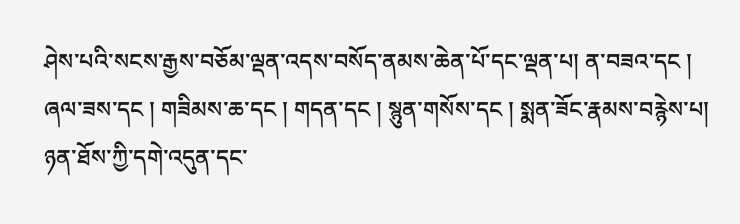ཤེས་པའི་སངས་རྒྱས་བཅོམ་ལྡན་འདས་བསོད་ནམས་ཆེན་པོ་དང་ལྡན་པ། ན་བཟའ་དང ། ཞལ་ཟས་དང ། གཟིམས་ཆ་དང ། གདན་དང ། སྙུན་གསོས་དང ། སྨན་ཟོང་རྣམས་བརྙེས་པ། ཉན་ཐོས་ཀྱི་དགེ་འདུན་དང་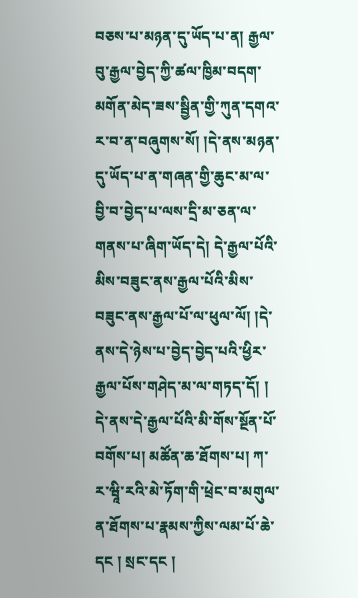བཅས་པ་མཉན་དུ་ཡོད་པ་ན། རྒྱལ་བུ་རྒྱལ་བྱེད་ཀྱི་ཚལ་ཁྱིམ་བདག་མགོན་མེད་ཟས་སྦྱིན་གྱི་ཀུན་དགའ་ར་བ་ན་བཞུགས་སོ། །དེ་ནས་མཉན་དུ་ཡོད་པ་ན་གཞན་གྱི་ཆུང་མ་ལ་བྱི་བ་བྱེད་པ་ལས་དྲི་མ་ཅན་ལ་གནས་པ་ཞིག་ཡོད་དེ། དེ་རྒྱལ་པོའི་མིས་བཟུང་ནས་རྒྱལ་པོའི་མིས་བཟུང་ནས་རྒྱལ་པོ་ལ་ཕུལ་ལོ། །དེ་ནས་དེ་ཉེས་པ་བྱེད་བྱེད་པའི་ཕྱིར་རྒྱལ་པོས་གཤེད་མ་ལ་གཏད་དོ། ། དེ་ནས་དེ་རྒྱལ་པོའི་མི་གོས་སྔོན་པོ་བགོས་པ། མཚོན་ཆ་ཐོགས་པ། ཀ་ར་ཝཱི་རའི་མེ་ཏོག་གི་ཕྲེང་བ་མགུལ་ན་ཐོགས་པ་རྣམས་ཀྱིས་ལམ་པོ་ཆེ་དང ། སྲང་དང །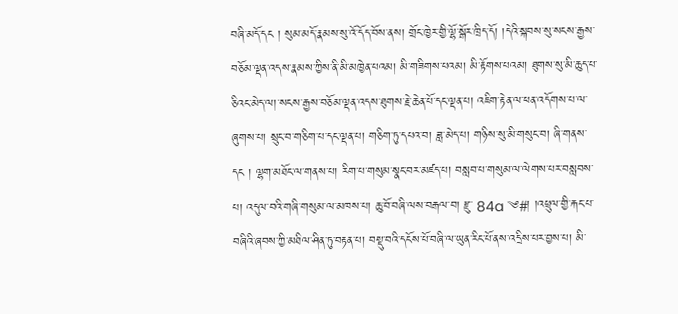བཞི་མདོ་དང ། སུམ་མདོ་རྣམས་སུ་འོ་དོད་བོས་ནས། གྲོང་ཁྱེར་གྱི་ལྷོ་སྒོར་ཁྲིད་དོ། །དེའི་སྐབས་སུ་སངས་རྒྱས་བཅོམ་ལྡན་འདས་རྣམས་ཀྱིས་ནི་མི་མཁྱེན་པའམ། མི་གཟིགས་པའམ། མི་རྟོགས་པའམ། ཐུགས་སུ་མི་ཆུད་པ་ཅིའང་མེད་ལ།་སངས་རྒྱས་བཅོམ་ལྡན་འདས་ཐུགས་རྗེ་ཆེན་པོ་དང་ལྡན་པ། འཇིག་རྟེན་ལ་ཕན་འདོགས་པ་ལ་ཞུགས་པ། སྲུང་བ་གཅིག་པ་དང་ལྡན་པ། གཅིག་ཏུ་དཔའ་བ། ཟླ་མེད་པ། གཉིས་སུ་མི་གསུང་བ། ཞི་གནས་དང ། ལྷག་མཐོང་ལ་གནས་པ། རིག་པ་གསུམ་སྣང་བར་མཛད་པ། བསླབ་པ་གསུམ་ལ་ལེགས་པར་བསླབས་པ། འདུལ་བའི་གཞི་གསུམ་ལ་མཁས་པ། ཆུ་བོ་བཞི་ལས་བརྒལ་བ། རྫུ་ 84a ༄#། །འཕྲུལ་གྱི་རྐང་པ་བཞིའི་ཞབས་ཀྱི་མཐིལ་ཤིན་ཏུ་བརྟན་པ། བསྡུ་བའི་དངོས་པོ་བཞི་ལ་ཡུན་རིང་པོ་ནས་འདྲིས་པར་བྱས་པ། མི་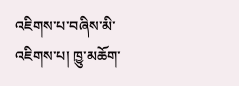འཇིགས་པ་བཞིས་མི་འཇིགས་པ། ཁྱུ་མཆོག་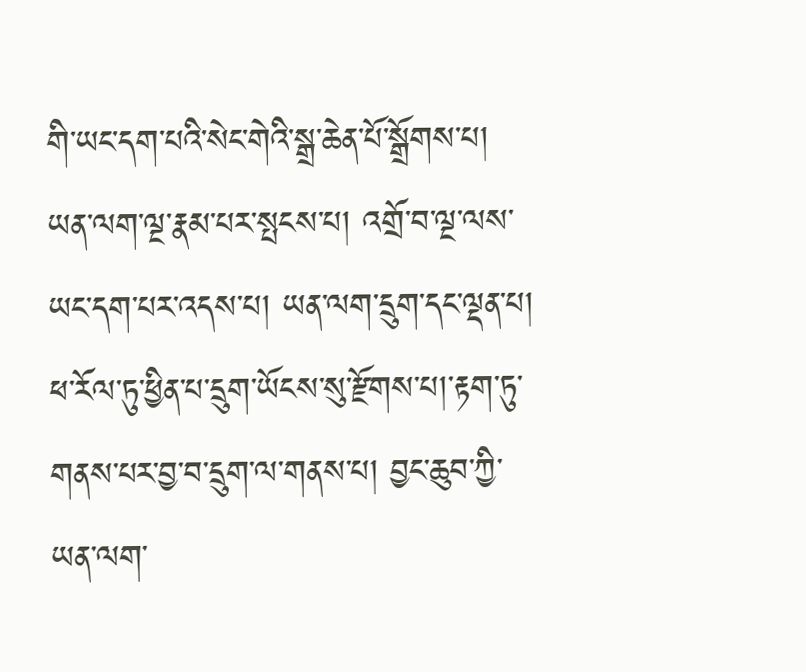གི་ཡང་དག་པའི་སེང་གེའི་སྒྲ་ཆེན་པོ་སྒྲོགས་པ། ཡན་ལག་ལྔ་རྣམ་པར་སྤངས་པ། འགྲོ་བ་ལྔ་ལས་ཡང་དག་པར་འདས་པ། ཡན་ལག་དྲུག་དང་ལྡན་པ། ཕ་རོལ་ཏུ་ཕྱིན་པ་དྲུག་ཡོངས་སུ་རྫོགས་པ།་རྟག་ཏུ་གནས་པར་བྱ་བ་དྲུག་ལ་གནས་པ། བྱང་ཆུབ་ཀྱི་ཡན་ལག་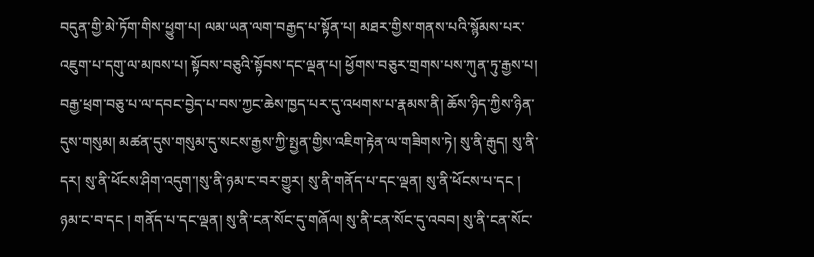བདུན་གྱི་མེ་ཏོག་གིས་ཕྱུག་པ། ལམ་ཡན་ལག་བརྒྱད་པ་སྟོན་པ། མཐར་གྱིས་གནས་པའི་སྙོམས་པར་འཇུག་པ་དགུ་ལ་མཁས་པ། སྟོབས་བཅུའི་སྟོབས་དང་ལྡན་པ། ཕྱོགས་བཅུར་གྲགས་པས་ཀུན་ཏུ་རྒྱས་པ། བརྒྱ་ཕྲག་བཅུ་པ་ལ་དབང་བྱེད་པ་བས་ཀྱང་ཆེས་ཁྱད་པར་དུ་འཕགས་པ་རྣམས་ནི། ཆོས་ཉིད་ཀྱིས་ཉིན་དུས་གསུམ། མཚན་དུས་གསུམ་དུ་སངས་རྒྱས་ཀྱི་སྤྱན་གྱིས་འཇིག་རྟེན་ལ་གཟིགས་ཏེ། སུ་ནི་རྒུད། སུ་ནི་དར། སུ་ནི་ཕོངས་ཤིག་འདུག་།སུ་ནི་ཉམ་ང་བར་གྱུར། སུ་ནི་གནོད་པ་དང་ལྡན། སུ་ནི་ཕོངས་པ་དང ། ཉམ་ང་བ་དང ། གནོད་པ་དང་ལྡན། སུ་ནི་ངན་སོང་དུ་གཞོལ། སུ་ནི་ངན་སོང་དུ་འབབ། སུ་ནི་ངན་སོང་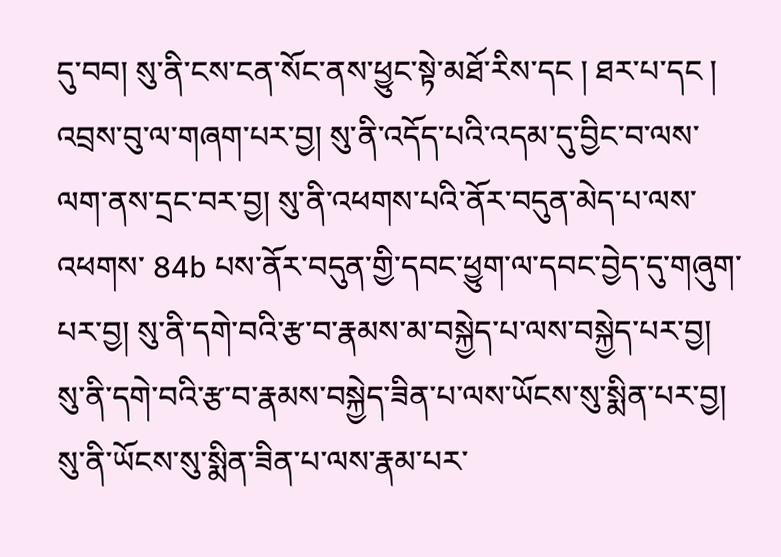དུ་བབ། སུ་ནི་ངས་ངན་སོང་ནས་ཕྱུང་སྟེ་མཐོ་རིས་དང ། ཐར་པ་དང ། འབྲས་བུ་ལ་གཞག་པར་བྱ། སུ་ནི་འདོད་པའི་འདམ་དུ་བྱིང་བ་ལས་ལག་ནས་དྲང་བར་བྱ། སུ་ནི་འཕགས་པའི་ནོར་བདུན་མེད་པ་ལས་འཕགས་ 84b པས་ནོར་བདུན་གྱི་དབང་ཕྱུག་ལ་དབང་བྱེད་དུ་གཞུག་པར་བྱ། སུ་ནི་དགེ་བའི་རྩ་བ་རྣམས་མ་བསྐྱེད་པ་ལས་བསྐྱེད་པར་བྱ། སུ་ནི་དགེ་བའི་རྩ་བ་རྣམས་བསྐྱེད་ཟིན་པ་ལས་ཡོངས་སུ་སྨིན་པར་བྱ། སུ་ནི་ཡོངས་སུ་སྨིན་ཟིན་པ་ལས་རྣམ་པར་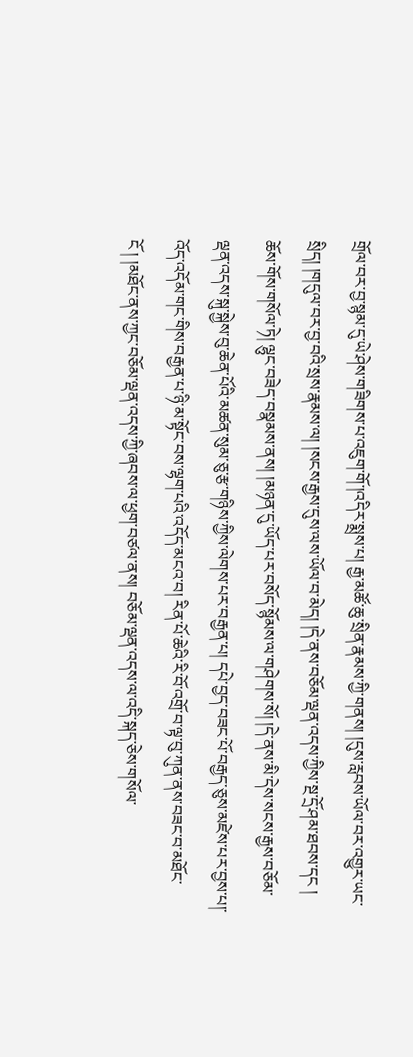གྲོལ་བར་བྱ་སྙམ་དུ་ཡེ་ཤེས་གཟིགས་པ་འཇུག་གོ་།འདིར་སྨྲས་པ། རྒྱ་མཚོ་ཆུ་སྲིན་རྣམས་ཀྱི་གནས། །དུས་རླབས་ཡོལ་བར་འགྱུར་ཡང་སྲིད། །གདུལ་བར་བྱ་བའི་སྲས་རྣམས་ལ། །སངས་རྒྱས་དུས་ལས་ཡོལ་བ་མེད། །དེ་ནས་བཅོམ་ལྡན་འདས་ཀྱིས་སྔ་དྲོ་ཤམ་ཐབས་དང ། ཆོས་གོས་གསོལ་ཏེ། ལྷུང་བཟེད་བསྣམས་ནས། །མཉན་དུ་ཡོད་པར་བསོད་སྙོམས་ལ་གཤེགས་སོ། །དེ་ནས་མི་དེས་སངས་རྒྱས་བཅོམ་ལྡན་འདས་སྐུ་སྐྱེས་བུ་ཆེན་པོའི་མཚན་སུམ་ཅུ་རྩ་གཉིས་ཀྱིས་ལེགས་པར་བརྒྱན་པ། དཔེ་བྱད་བཟང་པོ་བརྒྱད་ཅུས་མཛེས་པར་བྱས་པ།་འོད་འདོམ་གང་གིས་བརྒྱན་པ་ཉི་མ་སྟོང་བས་ལྷག་པའི་འདོད་མངའ་བ། རིན་པོ་ཆེའི་རི་བོ་འགྲོ་བ་ལྟ་བུ་ཀུན་ནས་བཟང་བ་མཐོང་ངོ ། །མཐོང་ནས་ཀྱང་བཅོམ་ལྡན་འདས་ཀྱི་ཞབས་ལ་ཕྱག་བཙལ་ནས། བཅོམ་ལྡན་འདས་ལ་འདི་སྐད་ཅེས་གསོལ་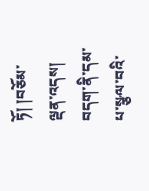ཏོ། །བཅོམ་ལྡན་འདས། བདག་ནི་དམ་པ་སྩལ་བའི་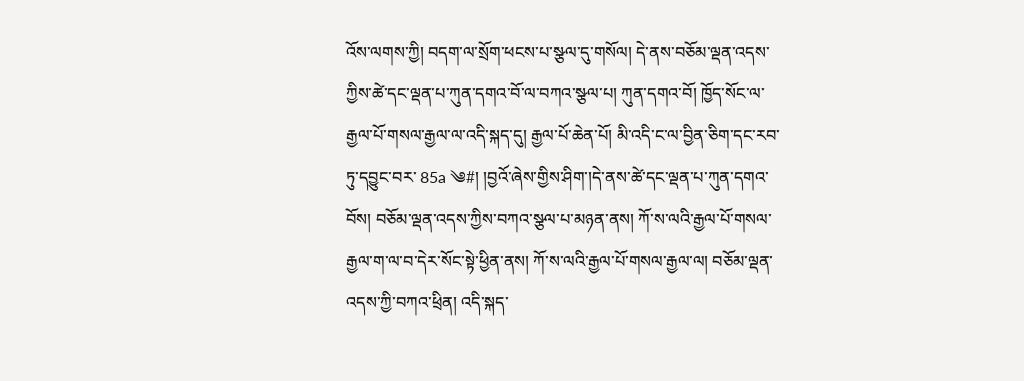འོས་ལགས་ཀྱི། བདག་ལ་སྲོག་ཕངས་པ་སྩལ་དུ་གསོལ། དེ་ནས་བཅོམ་ལྡན་འདས་ཀྱིས་ཚེ་དང་ལྡན་པ་ཀུན་དགའ་བོ་ལ་བཀའ་སྩལ་པ། ཀུན་དགའ་བོ། ཁྱོད་སོང་ལ་རྒྱལ་པོ་གསལ་རྒྱལ་ལ་འདི་སྐད་དུ། རྒྱལ་པོ་ཆེན་པོ། མི་འདི་ང་ལ་བྱིན་ཅིག་དང་རབ་ཏུ་དབྱུང་བར་ 85a ༄#། །བྱའོ་ཞེས་གྱིས་ཤིག་།དེ་ནས་ཚེ་དང་ལྡན་པ་ཀུན་དགའ་བོས། བཅོམ་ལྡན་འདས་ཀྱིས་བཀའ་སྩལ་པ་མཉན་ནས། ཀོ་ས་ལའི་རྒྱལ་པོ་གསལ་རྒྱལ་ག་ལ་བ་དེར་སོང་སྟེ་ཕྱིན་ནས། ཀོ་ས་ལའི་རྒྱལ་པོ་གསལ་རྒྱལ་ལ། བཅོམ་ལྡན་འདས་ཀྱི་བཀའ་ཕྲིན། འདི་སྐད་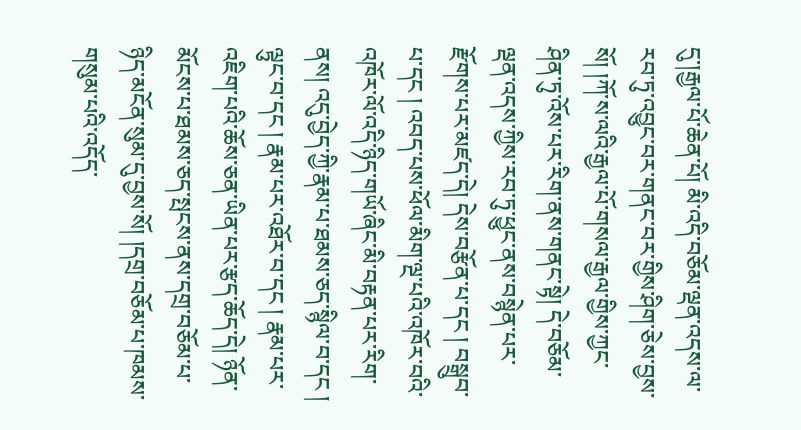དུ་།རྒྱལ་པོ་ཆེན་པོ། མི་འདི་བཅོམ་ལྡན་འདས་ལ་རབ་ཏུ་འབྱུང་བར་གནང་བར་གྱིས་ཤིག་ཅེས་བྱས་སོ། །ཀོ་ས་ལའི་རྒྱལ་པོ་གསལ་རྒྱལ་གྱིས་ཀྱང་ཤིན་ཏུ་འོས་པར་རིག་ནས་གནང་སྟེ། དེ་བཅོམ་ལྡན་འདས་ཀྱིས་རབ་ཏུ་ཕྱུང་ནས་བསྙེན་པར་རྫོགས་པར་མཛད་དེ། དེས་བརྩོན་པ་དང ། བསྒྲུབ་པ་དང ། འབད་པས་ཕོལ་མིག་ལྔ་པའི་འཁོར་བའི་འཁོར་ལོ་འདི་ཉིད་གཡོ་ཞིང་མི་བརྟན་པར་རིག་ནས། འདུ་བྱེད་ཀྱི་རྣམ་པ་ཐམས་ཅད་སྙིལ་བ་དང ། ལྟུང་བ་དང ། རྣམ་པར་འཐོར་བ་དང ། རྣམ་པར་འཇིག་པའི་ཆོས་ཅན་ཡིན་པར་རྩད་ཆོད་དེ། ཉོན་མོངས་པ་ཐམས་ཅད་སྤངས་ནས་དགྲ་བཅོམ་པ་ཉིད་མངོན་སུམ་དུ་བྱས་སོ། །དགྲ་བཅོམ་པ་ཁམས་གསུམ་པའི་འདོད་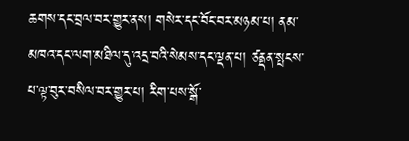ཆགས་དང་བྲལ་བར་གྱུར་ནས། གསེར་དང་བོང་བར་མཉམ་པ། ནམ་མཁའ་དང་ལག་མཐིལ་དུ་འདྲ་བའི་སེམས་དང་ལྡན་པ། ཙནྡན་སྤངས་པ་ལྟ་བུར་བསིལ་བར་གྱུར་པ། རིག་པས་སྒོ་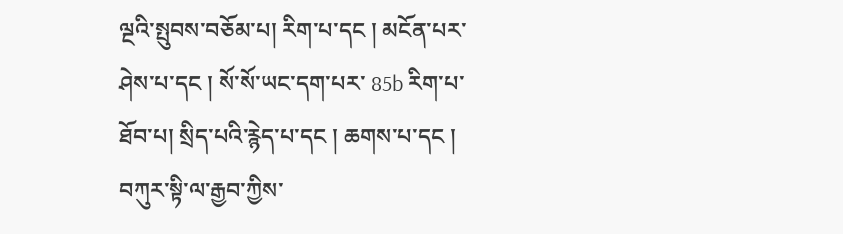ལྔའི་སྤུབས་བཅོམ་པ། རིག་པ་དང ། མངོན་པར་ཤེས་པ་དང ། སོ་སོ་ཡང་དག་པར་ 85b རིག་པ་ཐོབ་པ། སྲིད་པའི་རྙེད་པ་དང ། ཆགས་པ་དང ། བཀུར་སྟི་ལ་རྒྱབ་ཀྱིས་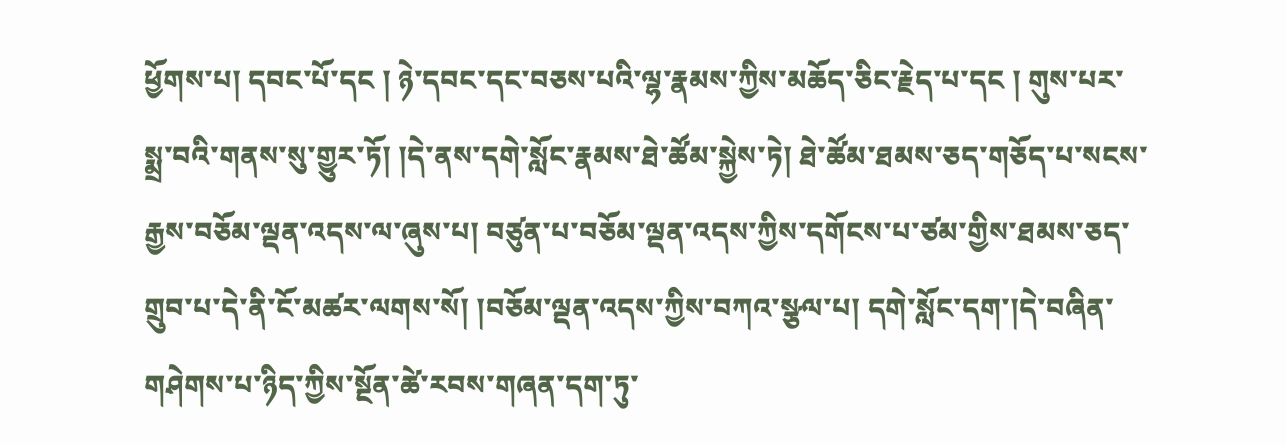ཕྱོགས་པ། དབང་པོ་དང ། ཉེ་དབང་དང་བཅས་པའི་ལྷ་རྣམས་ཀྱིས་མཆོད་ཅིང་རྗེད་པ་དང ། གུས་པར་སྨྲ་བའི་གནས་སུ་གྱུར་ཏོ། །དེ་ནས་དགེ་སློང་རྣམས་ཐེ་ཚོམ་སྐྱེས་ཏེ། ཐེ་ཚོམ་ཐམས་ཅད་གཅོད་པ་སངས་རྒྱས་བཅོམ་ལྡན་འདས་ལ་ཞུས་པ། བཙུན་པ་བཅོམ་ལྡན་འདས་ཀྱིས་དགོངས་པ་ཙམ་གྱིས་ཐམས་ཅད་གྲུབ་པ་དེ་ནི་ངོ་མཚར་ལགས་སོ། །བཅོམ་ལྡན་འདས་ཀྱིས་བཀའ་སྩལ་པ། དགེ་སློང་དག་།དེ་བཞིན་གཤེགས་པ་ཉིད་ཀྱིས་སྔོན་ཚེ་རབས་གཞན་དག་ཏུ་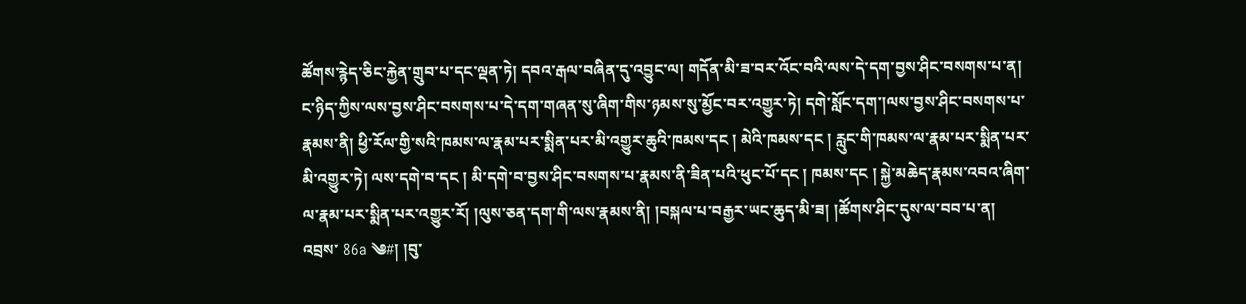ཚོགས་རྙེད་ཅིང་རྐྱེན་གྲུབ་པ་དང་ལྡན་ཏེ། དབའ་རྒལ་བཞིན་དུ་འབྱུང་ལ། གདོན་མི་ཟ་བར་འོང་བའི་ལས་དེ་དག་བྱས་ཤིང་བསགས་པ་ན། ང་ཉིད་ཀྱིས་ལས་བྱས་ཤིང་བསགས་པ་དེ་དག་གཞན་སུ་ཞིག་གིས་ཉམས་སུ་མྱོང་བར་འགྱུར་ཏེ། དགེ་སློང་དག་།ལས་བྱས་ཤིང་བསགས་པ་རྣམས་ནི། ཕྱི་རོལ་གྱི་སའི་ཁམས་ལ་རྣམ་པར་སྨིན་པར་མི་འགྱུར་ཆུའི་ཁམས་དང ། མེའི་ཁམས་དང ། རླུང་གི་ཁམས་ལ་རྣམ་པར་སྨིན་པར་མི་འགྱུར་ཏེ། ལས་དགེ་བ་དང ། མི་དགེ་བ་བྱས་ཤིང་བསགས་པ་རྣམས་ནི་ཟིན་པའི་ཕུང་པོ་དང ། ཁམས་དང ། སྐྱེ་མཆེད་རྣམས་འབའ་ཞིག་ལ་རྣམ་པར་སྨིན་པར་འགྱུར་རོ། །ལུས་ཅན་དག་གི་ལས་རྣམས་ནི། །བསྐལ་པ་བརྒྱར་ཡང་ཆུད་མི་ཟ། །ཚོགས་ཤིང་དུས་ལ་བབ་པ་ན། འབྲས་ 86a ༄#། །བུ་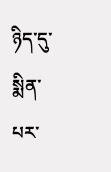ཉིད་དུ་སྨིན་པར་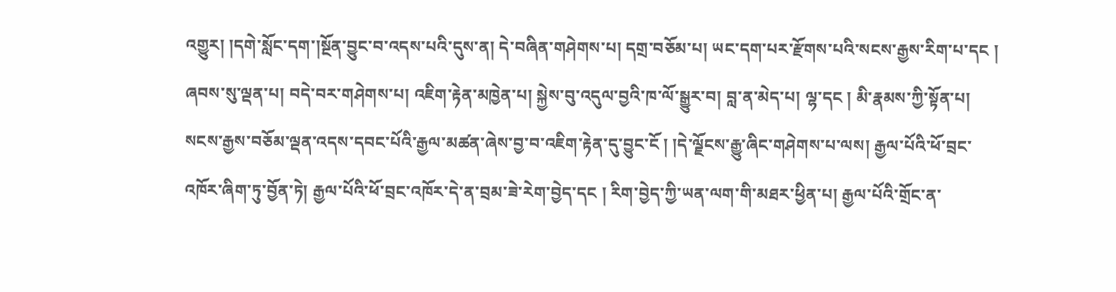འགྱུར། །དགེ་སློང་དག་།སྔོན་བྱུང་བ་འདས་པའི་དུས་ན། དེ་བཞིན་གཤེགས་པ། དགྲ་བཅོམ་པ། ཡང་དག་པར་རྫོགས་པའི་སངས་རྒྱས་རིག་པ་དང ། ཞབས་སུ་ལྡན་པ། བདེ་བར་གཤེགས་པ། འཇིག་རྟེན་མཁྱེན་པ། སྐྱེས་བུ་འདུལ་བྱའི་ཁ་ལོ་སྒྱུར་བ། བླ་ན་མེད་པ། ལྷ་དང ། མི་རྣམས་ཀྱི་སྟོན་པ། སངས་རྒྱས་བཅོམ་ལྡན་འདས་དབང་པོའི་རྒྱལ་མཚན་ཞེས་བྱ་བ་འཇིག་རྟེན་དུ་བྱུང་ངོ ། །དེ་ལྗོངས་རྒྱུ་ཞིང་གཤེགས་པ་ལས། རྒྱལ་པོའི་ཕོ་བྲང་འཁོར་ཞིག་ཏུ་བྱོན་ཏེ། རྒྱལ་པོའི་ཕོ་བྲང་འཁོར་དེ་ན་བྲམ་ཟེ་རེག་བྱེད་དང ། རིག་བྱེད་ཀྱི་ཡན་ལག་གི་མཐར་ཕྱིན་པ། རྒྱལ་པོའི་གྲོང་ན་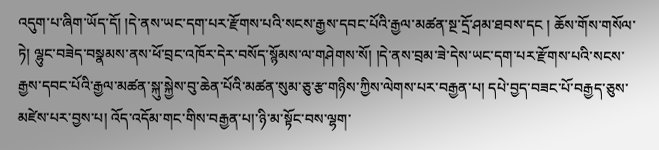འདུག་པ་ཞིག་ཡོད་དོ། །དེ་ནས་ཡང་དག་པར་རྫོགས་པའི་སངས་རྒྱས་དབང་པོའི་རྒྱལ་མཚན་སྔ་དྲོ་ཤམ་ཐབས་དང ། ཆོས་གོས་གསོལ་ཏེ། ལྷུང་བཟེད་བསྣམས་ནས་ཕོ་བྲང་འཁོར་དེར་བསོད་སྙོམས་ལ་གཤེགས་སོ། །དེ་ནས་བྲམ་ཟེ་དེས་ཡང་དག་པར་རྫོགས་པའི་སངས་རྒྱས་དབང་པོའི་རྒྱལ་མཚན་སྐུ་སྐྱེས་བུ་ཆེན་པོའི་མཚན་སུམ་ཅུ་རྩ་གཉིས་ཀྱིས་ལེགས་པར་བརྒྱན་པ། དཔེ་བྱད་བཟང་པོ་བརྒྱད་ཅུས་མཛེས་པར་བྱས་པ། འོད་འདོམ་གང་གིས་བརྒྱན་པ།་ཉི་མ་སྟོང་བས་ལྷག་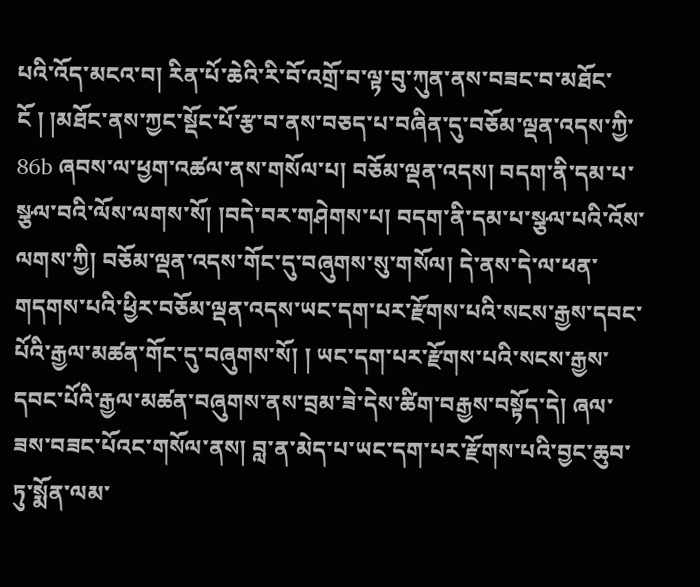པའི་འོད་མངའ་བ། རིན་པོ་ཆེའི་རི་བོ་འགྲོ་བ་ལྟ་བུ་ཀུན་ནས་བཟང་བ་མཐོང་ངོ ། །མཐོང་ནས་ཀྱང་སྡོང་པོ་རྩ་བ་ནས་བཅད་པ་བཞིན་དུ་བཅོམ་ལྡན་འདས་ཀྱི་ 86b ཞབས་ལ་ཕྱག་འཚལ་ནས་གསོལ་པ། བཅོམ་ལྡན་འདས། བདག་ནི་དམ་པ་སྩལ་བའི་ལོས་ལགས་སོ། །བདེ་བར་གཤེགས་པ། བདག་ནི་དམ་པ་སྩལ་པའི་འོས་ལགས་ཀྱི། བཅོམ་ལྡན་འདས་གོང་དུ་བཞུགས་སུ་གསོལ། དེ་ནས་དེ་ལ་ཕན་གདགས་པའི་ཕྱིར་བཅོམ་ལྡན་འདས་ཡང་དག་པར་རྫོགས་པའི་སངས་རྒྱས་དབང་པོའི་རྒྱལ་མཚན་གོང་དུ་བཞུགས་སོ། ། ཡང་དག་པར་རྫོགས་པའི་སངས་རྒྱས་དབང་པོའི་རྒྱལ་མཚན་བཞུགས་ནས་བྲམ་ཟེ་དེས་ཚིག་བརྒྱས་བསྟོད་དེ། ཞལ་ཟས་བཟང་པོའང་གསོལ་ནས། བླ་ན་མེད་པ་ཡང་དག་པར་རྫོགས་པའི་བྱང་ཆུབ་ཏུ་སྨོན་ལམ་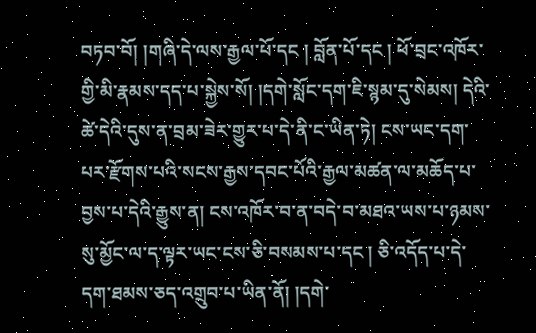བཏབ་བོ། །གཞི་དེ་ལས་རྒྱལ་པོ་དང ། བློན་པོ་དང ། ཕོ་བྲང་འཁོར་གྱི་མི་རྣམས་དད་པ་སྐྱེས་སོ། །དགེ་སློང་དག་ཇི་སྙམ་དུ་སེམས། དེའི་ཚེ་དེའི་དུས་ན་བྲམ་ཟེར་གྱུར་པ་དེ་ནི་ང་ཡིན་ཏེ། ངས་ཡང་དག་པར་རྫོགས་པའི་སངས་རྒྱས་དབང་པོའི་རྒྱལ་མཚན་ལ་མཆོད་པ་བྱས་པ་དེའི་རྒྱུས་ན། ངས་འཁོར་བ་ན་བདེ་བ་མཐའ་ཡས་པ་ཉམས་སུ་མྱོང་ལ་ད་ལྟར་ཡང་ངས་ཅི་བསམས་པ་དང ། ཅི་འདོད་པ་དེ་དག་ཐམས་ཅད་འགྲུབ་པ་ཡིན་ནོ། །དགེ་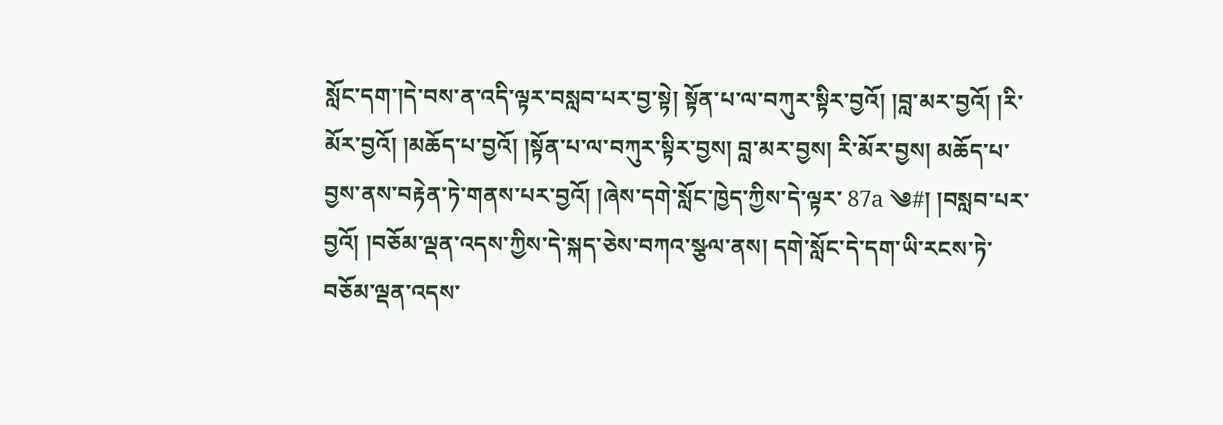སློང་དག་།དེ་བས་ན་འདི་ལྟར་བསླབ་པར་བྱ་སྟེ། སྟོན་པ་ལ་བཀུར་སྟིར་བྱའོ། །བླ་མར་བྱའོ། །རི་མོར་བྱའོ། །མཆོད་པ་བྱའོ། །སྟོན་པ་ལ་བཀུར་སྟིར་བྱས། བླ་མར་བྱས། རི་མོར་བྱས། མཆོད་པ་བྱས་ནས་བརྟེན་ཏེ་གནས་པར་བྱའོ། །ཞེས་དགེ་སློང་ཁྱེད་ཀྱིས་དེ་ལྟར་ 87a ༄#། །བསླབ་པར་བྱའོ། །བཅོམ་ལྡན་འདས་ཀྱིས་དེ་སྐད་ཅེས་བཀའ་སྩལ་ནས། དགེ་སློང་དེ་དག་ཡི་རངས་ཏེ་བཅོམ་ལྡན་འདས་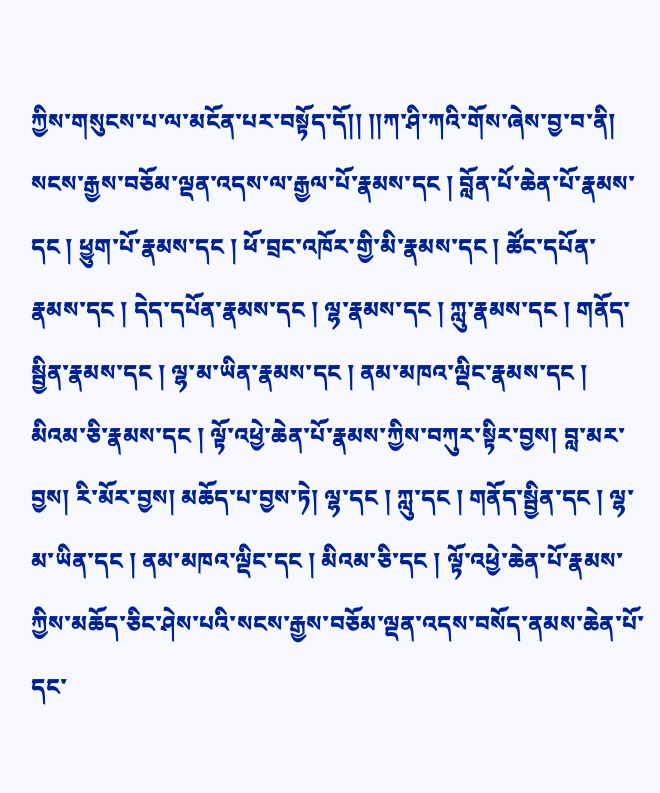ཀྱིས་གསུངས་པ་ལ་མངོན་པར་བསྟོད་དོ།། །།ཀ་ཤི་ཀའི་གོས་ཞེས་བྱ་བ་ནི། སངས་རྒྱས་བཅོམ་ལྡན་འདས་ལ་རྒྱལ་པོ་རྣམས་དང ། བློན་པོ་ཆེན་པོ་རྣམས་དང ། ཕྱུག་པོ་རྣམས་དང ། ཕོ་བྲང་འཁོར་གྱི་མི་རྣམས་དང ། ཚོང་དཔོན་རྣམས་དང ། དེད་དཔོན་རྣམས་དང ། ལྷ་རྣམས་དང ། ཀླུ་རྣམས་དང ། གནོད་སྦྱིན་རྣམས་དང ། ལྷ་མ་ཡིན་རྣམས་དང ། ནམ་མཁའ་ལྡིང་རྣམས་དང ། མིའམ་ཅི་རྣམས་དང ། ལྟོ་འཕྱེ་ཆེན་པོ་རྣམས་ཀྱིས་བཀུར་སྟིར་བྱས། བླ་མར་བྱས། རི་མོར་བྱས། མཆོད་པ་བྱས་ཏེ། ལྷ་དང ། ཀླུ་དང ། གནོད་སྦྱིན་དང ། ལྷ་མ་ཡིན་དང ། ནམ་མཁའ་ལྡིང་དང ། མིའམ་ཅི་དང ། ལྟོ་འཕྱེ་ཆེན་པོ་རྣམས་ཀྱིས་མཆོད་ཅིང་ཤེས་པའི་སངས་རྒྱས་བཅོམ་ལྡན་འདས་བསོད་ནམས་ཆེན་པོ་དང་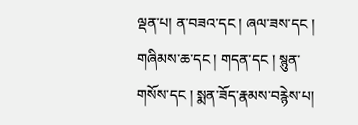ལྡན་པ། ན་བཟའ་དང ། ཞལ་ཟས་དང ། གཞིམས་ཆ་དང ། གདན་དང ། སྙུན་གསོས་དང ། སྨན་ཟོད་རྣམས་བརྙེས་པ།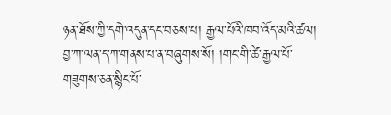ཉན་ཐོས་ཀྱི་དགེ་འདུན་དང་བཅས་པ། རྒྱལ་པོའི་ཁབ་འོད་མའི་ཚལ། བྱ་ཀ་ལན་ད་ཀ་གནས་པ་ན་བཞུགས་སོ། །གང་གི་ཚེ་རྒྱལ་པོ་གཟུགས་ཅན་སྙིང་པོ་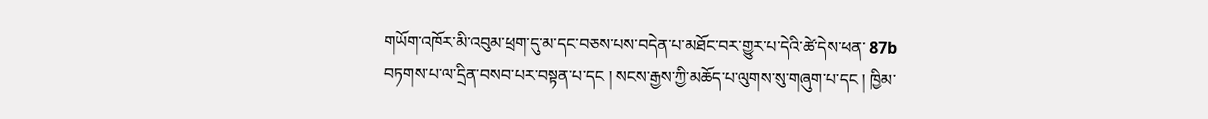གཡོག་འཁོར་མི་འབུམ་ཕྲག་དུ་མ་དང་བཅས་པས་བདེན་པ་མཐོང་བར་གྱུར་པ་དེའི་ཚེ་དེས་ཕན་ 87b བཏགས་པ་ལ་དྲིན་བསབ་པར་བསྟན་པ་དང ། སངས་རྒྱས་ཀྱི་མཆོད་པ་ལུགས་སུ་གཞུག་པ་དང ། ཁྱིམ་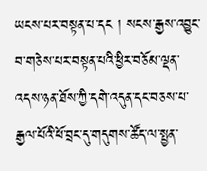ཡངས་པར་བསྟན་པ་དང ། སངས་རྒྱས་འབྱུང་བ་གཅེས་པར་བསྟན་པའི་ཕྱིར་བཅོམ་ལྡན་འདས་ཉན་ཐོས་ཀྱི་དགེ་འདུན་དང་བཅས་པ་རྒྱལ་པོའི་ཕོ་བྲང་དུ་གདུགས་ཚོད་ལ་སྤྱན་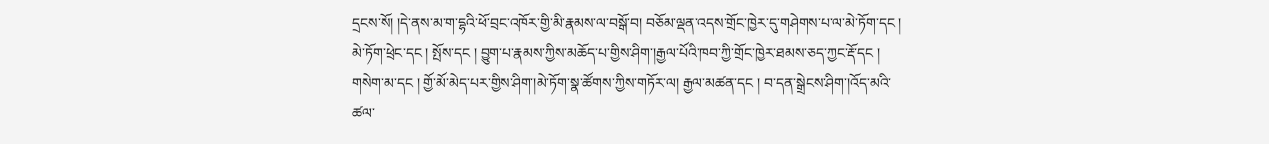དྲངས་སོ། །དེ་ནས་མ་ག་དྷའི་ཕོ་བྲང་འཁོར་གྱི་མི་རྣམས་ལ་བསྒོ་བ། བཅོམ་ལྡན་འདས་གྲོང་ཁྱེར་དུ་གཤེགས་པ་ལ་མེ་ཏོག་དང ། མེ་ཏོག་ཕྲེང་དང ། སྤོས་དང ། བྱུག་པ་རྣམས་ཀྱིས་མཆོད་པ་གྱིས་ཤིག་།རྒྱལ་པོའི་ཁབ་ཀྱི་གྲོང་ཁྱེར་ཐམས་ཅད་ཀྱང་རྡོ་དང ། གསེག་མ་དང ། གྱོ་མོ་མེད་པར་གྱིས་ཤིག་།མེ་ཏོག་སྣ་ཚོགས་ཀྱིས་གཏོར་ལ། རྒྱལ་མཚན་དང ། བ་དན་སྒྲེངས་ཤིག་།འོད་མའི་ཚལ་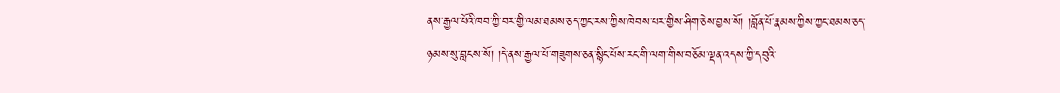ནས་རྒྱལ་པོའི་ཁབ་ཀྱི་བར་གྱི་ལམ་ཐམས་ཅད་ཀྱང་རས་ཀྱིས་ཁེབས་པར་གྱིས་ཤིག་ཅེས་བྱས་སོ། །བློན་པོ་རྣམས་ཀྱིས་ཀྱང་ཐམས་ཅད་ཉམས་སུ་བླངས་སོ། །དེ་ནས་རྒྱལ་པོ་གཟུགས་ཅན་སྙིང་པོས་རང་གི་ལག་གིས་བཅོམ་ལྡན་འདས་ཀྱི་དབུའི་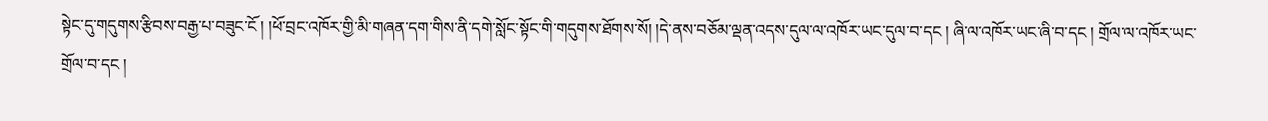སྟེང་དུ་གདུགས་རྩིབས་བརྒྱ་པ་བཟུང་ངོ ། །ཕོ་བྲང་འཁོར་གྱི་མི་གཞན་དག་གིས་ནི་དགེ་སློང་སྟོང་གི་གདུགས་ཐོགས་སོ། །དེ་ནས་བཅོམ་ལྡན་འདས་དུལ་ལ་འཁོར་ཡང་དུལ་བ་དང ། ཞི་ལ་འཁོར་ཡང་ཞི་བ་དང ། གྲོལ་ལ་འཁོར་ཡང་གྲོལ་བ་དང །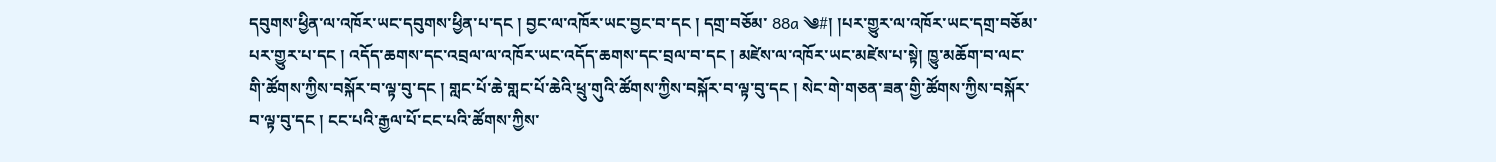དབུགས་ཕྱིན་ལ་འཁོར་ཡང་དབུགས་ཕྱིན་པ་དང ། བྱང་ལ་འཁོར་ཡང་བྱང་བ་དང ། དགྲ་བཅོམ་ 88a ༄#། །པར་གྱུར་ལ་འཁོར་ཡང་དགྲ་བཅོམ་པར་གྱུར་པ་དང ། འདོད་ཆགས་དང་འབྲལ་ལ་འཁོར་ཡང་འདོད་ཆགས་དང་བྲལ་བ་དང ། མཛེས་ལ་འཁོར་ཡང་མཛེས་པ་སྟེ། ཁྱུ་མཆོག་བ་ལང་གི་ཚོགས་ཀྱིས་བསྐོར་བ་ལྟ་བུ་དང ། གླང་པོ་ཆེ་གླང་པོ་ཆེའི་ཕྲུ་གུའི་ཚོགས་ཀྱིས་བསྐོར་བ་ལྟ་བུ་དང ། སེང་གེ་གཅན་ཟན་གྱི་ཚོགས་ཀྱིས་བསྐོར་བ་ལྟ་བུ་དང ། ངང་པའི་རྒྱལ་པོ་ངང་པའི་ཚོགས་ཀྱིས་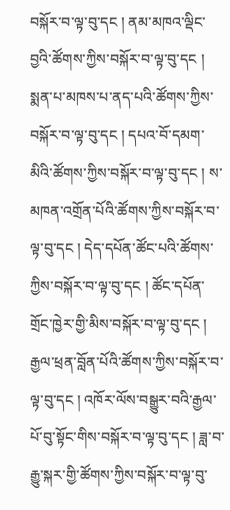བསྐོར་བ་ལྟ་བུ་དང ། ནམ་མཁའ་ལྡིང་བྱའི་ཚོགས་ཀྱིས་བསྐོར་བ་ལྟ་བུ་དང ། སྨན་པ་མཁས་པ་ནད་པའི་ཚོགས་ཀྱིས་བསྐོར་བ་ལྟ་བུ་དང ། དཔའ་བོ་དམག་མིའི་ཚོགས་ཀྱིས་བསྐོར་བ་ལྟ་བུ་དང ། ས་མཁན་འགྲོན་པོའི་ཚོགས་ཀྱིས་བསྐོར་བ་ལྟ་བུ་དང ། དེད་དཔོན་ཚོང་པའི་ཚོགས་ཀྱིས་བསྐོར་བ་ལྟ་བུ་དང ། ཚོང་དཔོན་གྲོང་ཁྱེར་གྱི་མིས་བསྐོར་བ་ལྟ་བུ་དང ། རྒྱལ་ཕྲན་བློན་པོའི་ཚོགས་ཀྱིས་བསྐོར་བ་ལྟ་བུ་དང ། འཁོར་ལོས་བསྒྱུར་བའི་རྒྱལ་པོ་བུ་སྟོང་གིས་བསྐོར་བ་ལྟ་བུ་དང ། ཟླ་བ་རྒྱུ་སྐར་གྱི་ཚོགས་ཀྱིས་བསྐོར་བ་ལྟ་བུ་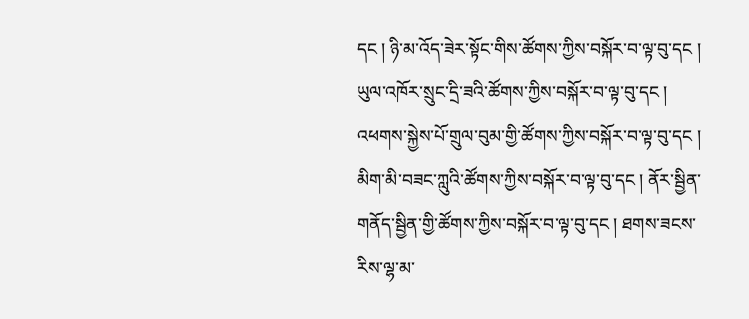དང ། ཉི་མ་འོད་ཟེར་སྟོང་གིས་ཚོགས་ཀྱིས་བསྐོར་བ་ལྟ་བུ་དང ། ཡུལ་འཁོར་སྲུང་དྲི་ཟའི་ཚོགས་ཀྱིས་བསྐོར་བ་ལྟ་བུ་དང ། འཕགས་སྐྱེས་པོ་གྲུལ་བུམ་གྱི་ཚོགས་ཀྱིས་བསྐོར་བ་ལྟ་བུ་དང ། མིག་མི་བཟང་ཀླུའི་ཚོགས་ཀྱིས་བསྐོར་བ་ལྟ་བུ་དང ། ནོར་སྦྱིན་གནོད་སྦྱིན་གྱི་ཚོགས་ཀྱིས་བསྐོར་བ་ལྟ་བུ་དང ། ཐགས་ཟངས་རིས་ལྷ་མ་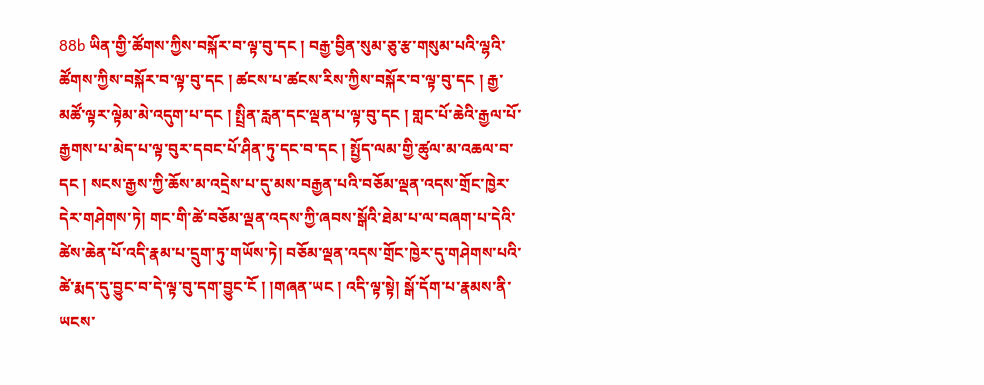88b ཡིན་གྱི་ཚོགས་ཀྱིས་བསྐོར་བ་ལྟ་བུ་དང ། བརྒྱ་བྱིན་སུམ་ཅུ་རྩ་གསུམ་པའི་ལྷའི་ཚོགས་ཀྱིས་བསྐོར་བ་ལྟ་བུ་དང ། ཚངས་པ་ཚངས་རིས་ཀྱིས་བསྐོར་བ་ལྟ་བུ་དང ། རྒྱ་མཚོ་ལྟར་ལྟེམ་མེ་འདུག་པ་དང ། སྤྲིན་རླན་དང་ལྡན་པ་ལྟ་བུ་དང ། གླང་པོ་ཆེའི་རྒྱལ་པོ་རྒྱགས་པ་མེད་པ་ལྟ་བུར་དབང་པོ་ཤིན་ཏུ་དང་བ་དང ། སྤྱོད་ལམ་གྱི་ཚུལ་མ་འཆལ་བ་དང ། སངས་རྒྱས་ཀྱི་ཆོས་མ་འདྲེས་པ་དུ་མས་བརྒྱན་པའི་བཅོམ་ལྡན་འདས་གྲོང་ཁྱེར་དེར་གཤེགས་ཏེ། གང་གི་ཚེ་བཅོམ་ལྡན་འདས་ཀྱི་ཞབས་སྒོའི་ཐེམ་པ་ལ་བཞག་པ་དེའི་ཚེས་ཆེན་པོ་འདི་རྣམ་པ་དྲུག་ཏུ་གཡོས་ཏེ། བཅོམ་ལྡན་འདས་གྲོང་ཁྱེར་དུ་གཤེགས་པའི་ཚེ་རྨད་དུ་བྱུང་བ་དེ་ལྟ་བུ་དག་བྱུང་ངོ ། །གཞན་ཡང ། འདི་ལྟ་སྟེ། སྒོ་དོག་པ་རྣམས་ནི་ཡངས་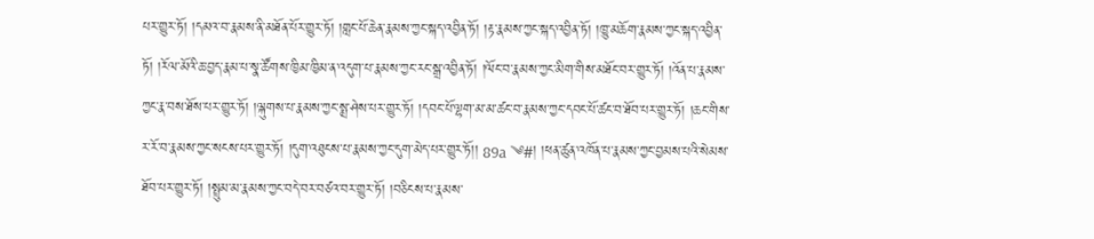པར་གྱུར་ཏོ། །དམའ་བ་རྣམས་ནི་མཐོན་པོར་གྱུར་ཏོ། །གླང་པོ་ཆེན་རྣམས་ཀྱང་སྐད་འབྱིན་ཏོ། །རྟ་རྣམས་ཀྱང་སྐད་འབྱིན་ཏོ། །ཁྱུ་མཆོག་རྣམས་ཀྱང་སྐད་འབྱིན་ཏོ། །རོལ་མོའི་ཆ་བྱད་རྣམ་པ་སྣ་ཚོགས་ཁྱིམ་ཁྱིམ་ན་འདུག་པ་རྣམས་ཀྱང་རང་སྒྲ་འབྱིན་ཏོ། །ལོང་བ་རྣམས་ཀྱང་མིག་གིས་མཐོང་བར་གྱུར་ཏོ། །འོན་པ་རྣམས་ཀྱང་རྣ་བས་ཐོས་པར་གྱུར་ཏོ། །ལྐུགས་པ་རྣམས་ཀྱང་སྨྲ་ཤེས་པར་གྱུར་ཏོ། །དབང་པོ་ལྷག་མ་མ་ཚང་བ་རྣམས་ཀྱང་དབང་པོ་ཚང་བ་ཐོབ་པར་གྱུར་ཏོ། །ཆང་གིས་ར་རོ་བ་རྣམས་ཀྱང་སངས་པར་གྱུར་ཏོ། །དུག་འཐུངས་པ་རྣམས་ཀྱང་དུག་མེད་པར་གྱུར་ཏོ།། 89a ༄#། །ཕན་ཚུན་འཁོན་པ་རྣམས་ཀྱང་བྱམས་པའི་སེམས་ཐོབ་པར་གྱུར་ཏོ། །སྤྲུམ་མ་རྣམས་ཀྱང་བདེ་བར་བཙའ་བར་གྱུར་ཏོ། །བཅིངས་པ་རྣམས་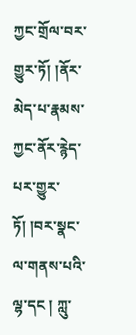ཀྱང་གྲོལ་བར་གྱུར་ཏོ། །ནོར་མེད་པ་རྣམས་ཀྱང་ནོར་རྙེད་པར་གྱུར་ཏོ། །བར་སྣང་ལ་གནས་པའི་ལྷ་དང ། ཀླུ་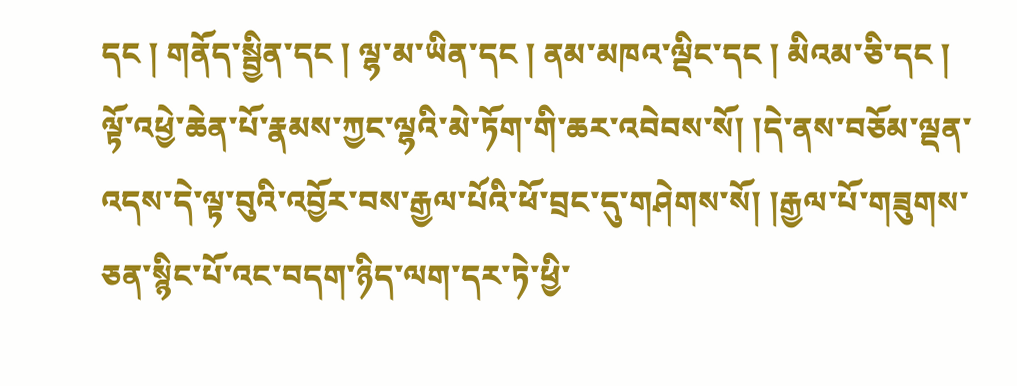དང ། གནོད་སྦྱིན་དང ། ལྷ་མ་ཡིན་དང ། ནམ་མཁའ་ལྡིང་དང ། མིའམ་ཅི་དང ། ལྟོ་འཕྱེ་ཆེན་པོ་རྣམས་ཀྱང་ལྷའི་མེ་ཏོག་གི་ཆར་འབེབས་སོ། །དེ་ནས་བཅོམ་ལྡན་འདས་དེ་ལྟ་བུའི་འབྱོར་བས་རྒྱལ་པོའི་ཕོ་བྲང་དུ་གཤེགས་སོ། །རྒྱལ་པོ་གཟུགས་ཅན་སྙིང་པོ་འང་བདག་ཉིད་ལག་དར་ཏེ་ཕྱི་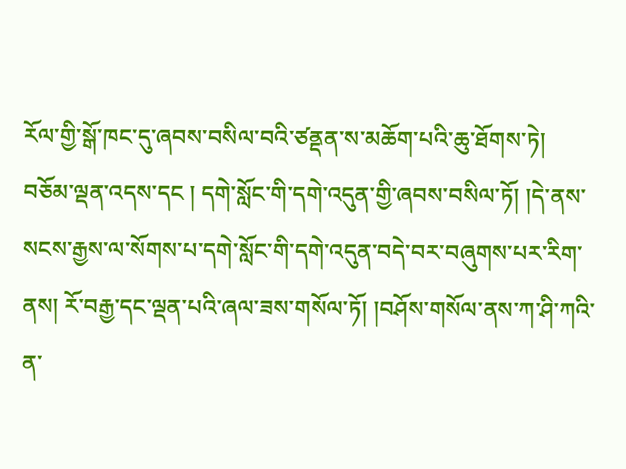རོལ་གྱི་སྒོ་ཁང་དུ་ཞབས་བསིལ་བའི་ཙནྡན་ས་མཆོག་པའི་ཆུ་ཐོགས་ཏེ། བཅོམ་ལྡན་འདས་དང ། དགེ་སློང་གི་དགེ་འདུན་གྱི་ཞབས་བསིལ་ཏོ། །དེ་ནས་སངས་རྒྱས་ལ་སོགས་པ་དགེ་སློང་གི་དགེ་འདུན་བདེ་བར་བཞུགས་པར་རིག་ནས། རོ་བརྒྱ་དང་ལྡན་པའི་ཞལ་ཟས་གསོལ་ཏོ། །བཤོས་གསོལ་ནས་ཀ་ཤི་ཀའི་ན་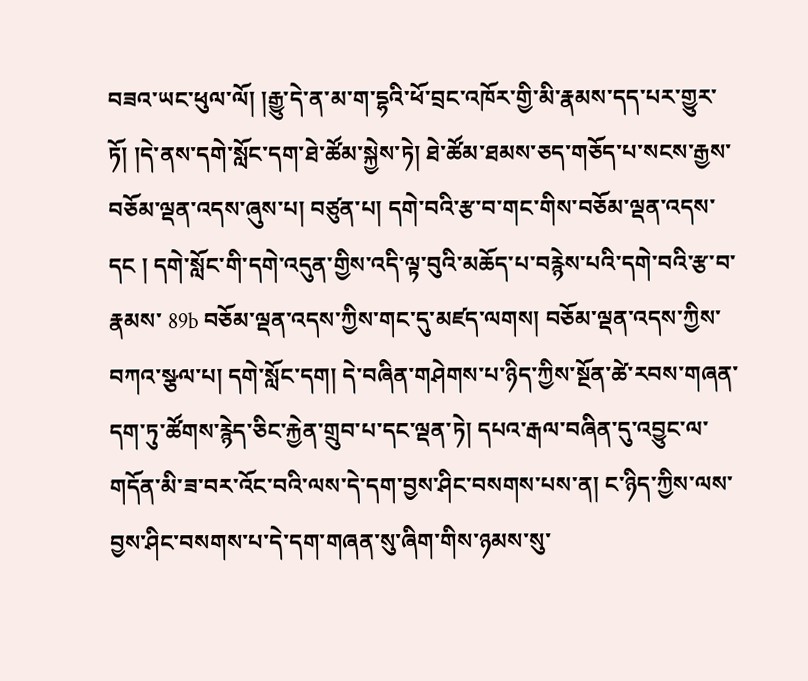བཟའ་ཡང་ཕུལ་ལོ། །རྒྱུ་དེ་ན་མ་ག་དྷའི་ཕོ་བྲང་འཁོར་གྱི་མི་རྣམས་དད་པར་གྱུར་ཏོ། །དེ་ནས་དགེ་སློང་དག་ཐེ་ཚོམ་སྐྱེས་ཏེ། ཐེ་ཚོམ་ཐམས་ཅད་གཅོད་པ་སངས་རྒྱས་བཅོམ་ལྡན་འདས་ཞུས་པ། བཙུན་པ། དགེ་བའི་རྩ་བ་གང་གིས་བཅོམ་ལྡན་འདས་དང ། དགེ་སློང་གི་དགེ་འདུན་གྱིས་འདི་ལྟ་བུའི་མཆོད་པ་བརྙེས་པའི་དགེ་བའི་རྩ་བ་རྣམས་ 89b བཅོམ་ལྡན་འདས་ཀྱིས་གང་དུ་མཛད་ལགས། བཅོམ་ལྡན་འདས་ཀྱིས་བཀའ་སྩལ་པ། དགེ་སློང་དག། དེ་བཞིན་གཤེགས་པ་ཉིད་ཀྱིས་སྔོན་ཚེ་རབས་གཞན་དག་ཏུ་ཚོགས་རྙེད་ཅིང་རྐྱེན་གྲུབ་པ་དང་ལྡན་ཏེ། དཔའ་རྒལ་བཞིན་དུ་འབྱུང་ལ་གདོན་མི་ཟ་བར་འོང་བའི་ལས་དེ་དག་བྱས་ཤིང་བསགས་པས་ན། ང་ཉིད་ཀྱིས་ལས་བྱས་ཤིང་བསགས་པ་དེ་དག་གཞན་སུ་ཞིག་གིས་ཉམས་སུ་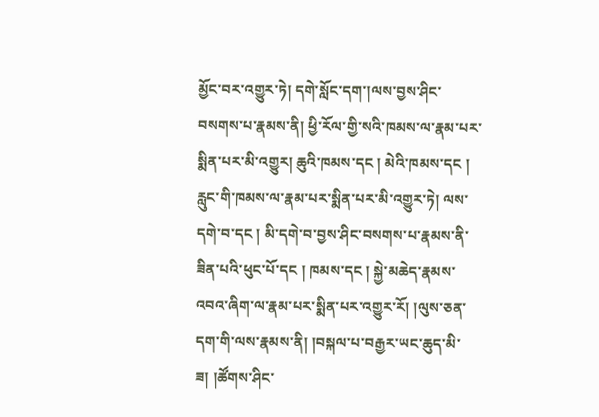མྱོང་བར་འགྱུར་ཏེ། དགེ་སློང་དག་།ལས་བྱས་ཤིང་བསགས་པ་རྣམས་ནི། ཕྱི་རོལ་གྱི་སའི་ཁམས་ལ་རྣམ་པར་སྨིན་པར་མི་འགྱུར། ཆུའི་ཁམས་དང ། མེའི་ཁམས་དང ། རླུང་གི་ཁམས་ལ་རྣམ་པར་སྨིན་པར་མི་འགྱུར་ཏེ། ལས་དགེ་བ་དང ། མི་དགེ་བ་བྱས་ཤིང་བསགས་པ་རྣམས་ནི་ཟིན་པའི་ཕུང་པོ་དང ། ཁམས་དང ། སྐྱེ་མཆེད་རྣམས་འབའ་ཞིག་ལ་རྣམ་པར་སྨིན་པར་འགྱུར་རོ། །ལུས་ཅན་དག་གི་ལས་རྣམས་ནི། །བསྐལ་པ་བརྒྱར་ཡང་ཆུད་མི་ཟ། །ཚོགས་ཤིང་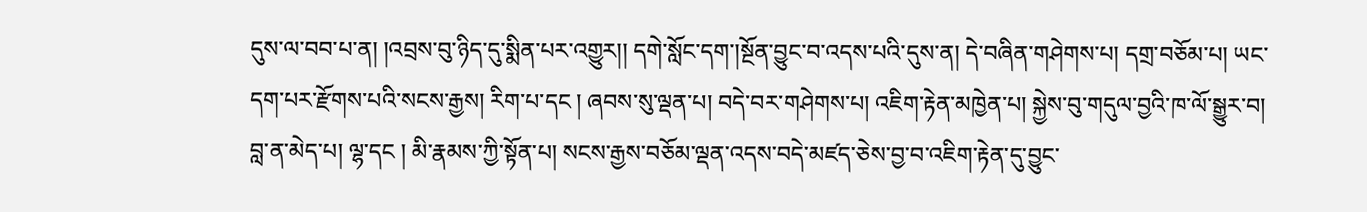དུས་ལ་བབ་པ་ན། །འབྲས་བུ་ཉིད་དུ་སྨིན་པར་འགྱུར།། དགེ་སློང་དག་།སྔོན་བྱུང་བ་འདས་པའི་དུས་ན། དེ་བཞིན་གཤེགས་པ། དགྲ་བཅོམ་པ། ཡང་དག་པར་རྫོགས་པའི་སངས་རྒྱས། རིག་པ་དང ། ཞབས་སུ་ལྡན་པ། བདེ་བར་གཤེགས་པ། འཇིག་རྟེན་མཁྱེན་པ། སྐྱེས་བུ་གདུལ་བྱའི་ཁ་ལོ་སྒྱུར་བ། བླ་ན་མེད་པ། ལྷ་དང ། མི་རྣམས་ཀྱི་སྟོན་པ། སངས་རྒྱས་བཅོམ་ལྡན་འདས་བདེ་མཛད་ཅེས་བྱ་བ་འཇིག་རྟེན་དུ་བྱུང་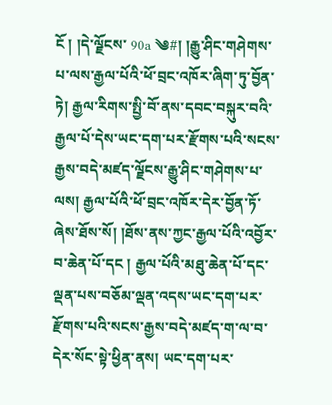ངོ ། །དེ་ལྗོངས་ 90a ༄#། །རྒྱུ་ཤིང་གཤེགས་པ་ལས་རྒྱལ་པོའི་ཕོ་བྲང་འཁོར་ཞིག་ཏུ་བྱོན་ཏེ། རྒྱལ་རིགས་སྤྱི་བོ་ནས་དབང་བསྐུར་བའི་རྒྱལ་པོ་དེས་ཡང་དག་པར་རྫོགས་པའི་སངས་རྒྱས་བདེ་མཛད་ལྗོངས་རྒྱུ་ཤིང་གཤེགས་པ་ལས། རྒྱལ་པོའི་ཕོ་བྲང་འཁོར་དེར་བྱོན་ཏོ་ཞེས་ཐོས་སོ། །ཐོས་ནས་ཀྱང་རྒྱལ་པོའི་འབྱོར་བ་ཆེན་པོ་དང ། རྒྱལ་པོའི་མཐུ་ཆེན་པོ་དང་ལྡན་པས་བཅོམ་ལྡན་འདས་ཡང་དག་པར་རྫོགས་པའི་སངས་རྒྱས་བདེ་མཛད་ག་ལ་བ་དེར་སོང་སྟེ་ཕྱིན་ནས། ཡང་དག་པར་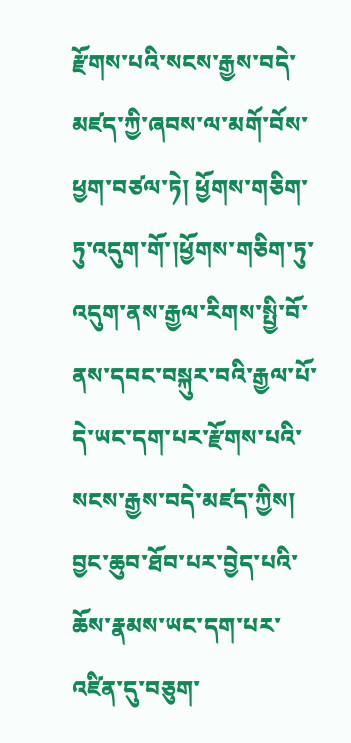རྫོགས་པའི་སངས་རྒྱས་བདེ་མཛད་ཀྱི་ཞབས་ལ་མགོ་བོས་ཕྱག་བཙལ་ཏེ། ཕྱོགས་གཅིག་ཏུ་འདུག་གོ་།ཕྱོགས་གཅིག་ཏུ་འདུག་ནས་རྒྱལ་རིགས་སྤྱི་བོ་ནས་དབང་བསྐུར་བའི་རྒྱལ་པོ་དེ་ཡང་དག་པར་རྫོགས་པའི་སངས་རྒྱས་བདེ་མཛད་ཀྱིས། བྱང་ཆུབ་ཐོབ་པར་བྱེད་པའི་ཆོས་རྣམས་ཡང་དག་པར་འཛིན་དུ་བཅུག་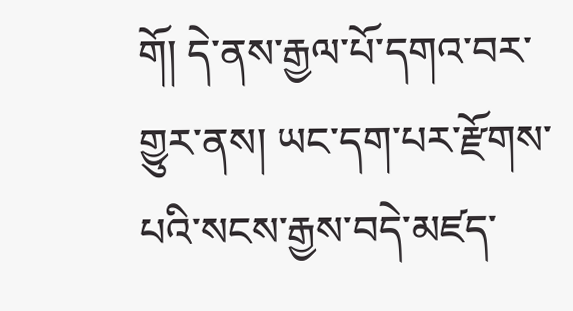གོ། དེ་ནས་རྒྱལ་པོ་དགའ་བར་གྱུར་ནས། ཡང་དག་པར་རྫོགས་པའི་སངས་རྒྱས་བདེ་མཛད་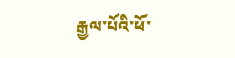རྒྱལ་པོའི་ཕོ་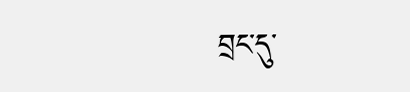བྲང་དུ་